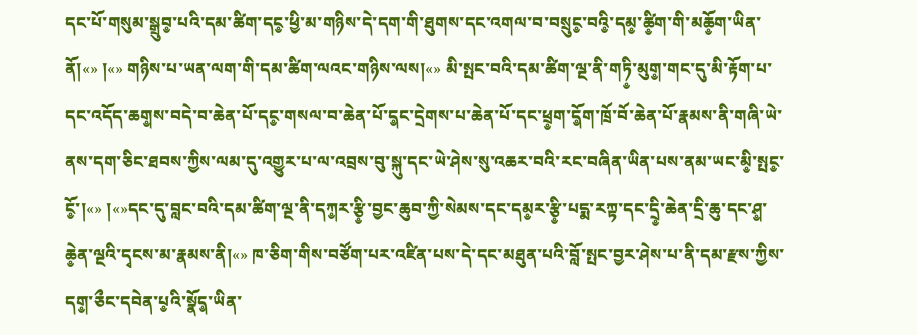དང་པོ་གསུམ་སྒྲུབ༵་པའི་དམ་ཚིག་དང༵་ཕྱི་མ་གཉིས་དེ་དག་གི་ཐུགས་དང་འགལ་བ་བསྲུང༵་བའི༵་དམ༵་ཚི༵ག་གི་མཆོ༵ག་ཡིན་ནོ།«» །«» གཉིས་པ་ཡན་ལག་གི་དམ་ཚིག་ལའང་གཉིས་ལས།«» མི་སྤང་བའི་དམ་ཚིག་ལྔ་ནི་གཏི༵་མུག༵་གང་དུ་མི་རྟོག་པ་དང་འདོད་ཆག༵ས་བདེ་བ་ཆེན་པོ་དང༵་གསལ་བ་ཆེན་པོ་ད༵ང་དྲེགས་པ་ཆེན་པོ་དང་ཕྲ༵ག་དོ༵ག་ཁྲོ་བོ་ཆེན་པོ་རྣམས་ནི་གཞི་ཡེ་ནས་དག་ཅིང་ཐབས་ཀྱིས་ལམ་དུ་འགྱུར་པ་ལ་འབྲས་བུ་སྐུ་དང་ཡེ་ཤེས་སུ་འཆར་བའི་རང་བཞིན་ཡིན་པས་ནམ་ཡང་མི༵་སྤང༵་ངོ༵་།«» །«»དང་དུ་བླང་བའི་དམ་ཚིག་ལྔ་ནི་དཀ༵ར་རྩི༵་བྱང་ཆུབ་ཀྱི་སེམས་དང་དམ༵ར་རྩི༵་པདྨ་རཀྟ་དང་དྲི༵་ཆེན་དྲི་ཆུ་དང་ཤ༵་ཆེ༵ན་ལྔའི་དྭངས་མ་རྣམས་ནི།«» ཁ་ཅིག་གིས་བཙོག་པར་འཛིན་པས་དེ་དང་མཐུན་པའི་བློ་སྤང་བྱར་ཤེས་པ་ནི་དམ་རྫས་ཀྱིས་དག༵་ཅྀང་དབེན་པ༵འི་སྣོད༵་ཡིན་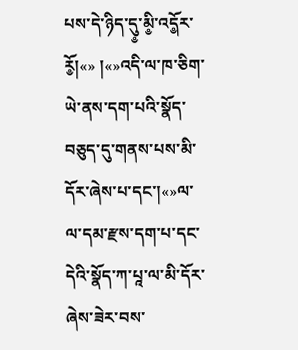པས་དེ་ཉིད་དུ༵་མི༵་འདོ༵ར་རོ༵།«» །«»འདི་ལ་ཁ་ཅིག་ཡེ་ནས་དག་པའི་སྣོད་བཅུད་དུ་གནས་པས་མི་དོར་ཞེས་པ་དང་།«»ལ་ལ་དམ་རྫས་དག་པ་དང་དེའི་སྣོད་ཀ་པཱ་ལ་མི་དོར་ཞེས་ཟེར་བས་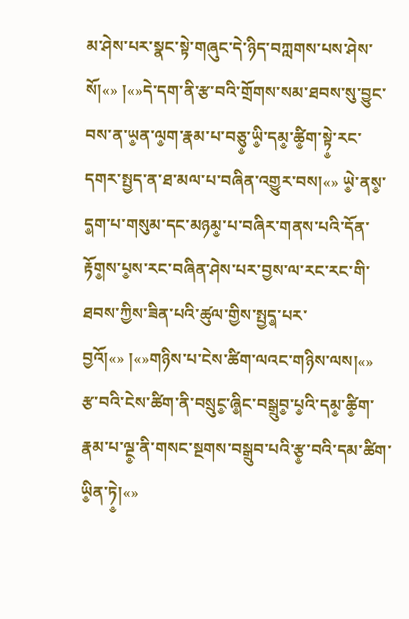མ་ཤེས་པར་སྣང་སྟེ་གཞུང་དེ་ཉིད་བཀླགས་པས་ཤེས་སོ།«» །«»དེ་དག་ནི་རྩ་བའི་གྲོགས་སམ་ཐབས་སུ་བྱུང་བས་ན་ཡ༵ན་ལ༵ག་རྣམ་པ་བཅུ༵་ཡི༵་དམ༵་ཚི༵ག་སྟེ༵་རང་དགར་སྤྱད་ན་ཐ་མལ་པ་བཞིན་འགྱུར་བས།«» ཡེ༵་ནས༵་ད༵ག་པ་གསུམ་དང་མཉམ༵་པ་བཞིར་གནས་པའི་དོན་རྟོག༵ས་པ༵ས་རང་བཞིན་ཤེས་པར་བྱས་ལ་རང་རང་གི་ཐབས་ཀྱིས་ཟིན་པའི་ཚུལ་གྱིས་སྤྱད༵་པར་བྱའོ།«» །«»གཉིས་པ་ངེས་ཚིག་ལའང་གཉིས་ལས།«» རྩ་བའི་ངེས་ཚིག་ནི་བསྲུང༵་ཞི༵ང་བསྒྲུབ༵་པ༵འི་དམ༵་ཚི༵ག་རྣམ་པ་ལྔ༵་ནི་གསང་སྔགས་བསྒྲུབ་པའི་རྩ༵་བའི་དམ་ཚིག་ཡི༵ན་ཏེ༵།«»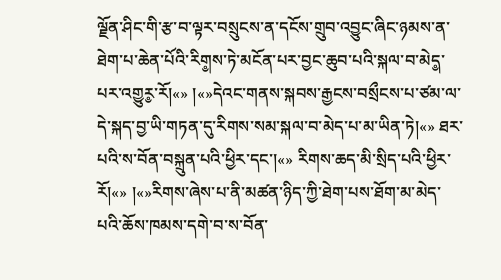ལྗོན་ཤིང་གི་རྩ་བ་ལྟར་བསྲུངས་ན་དངོས་གྲུབ་འབྱུང་ཞིང་ཉམས་ན་ཐེག་པ་ཆེན་པོའི་རིག༵ས་ཏེ་མངོན་པར་བྱང་ཆུབ་པའི་སྐལ་བ་མེད༵་པར་འགྱུར༵་རོ།«» །«»དེའང་གནས་སྐབས་རྒྱངས་བསྲྀངས་པ་ཙམ་ལ་དེ་སྐད་བྱ་ཡི་གཏན་དུ་རིགས་སམ་སྐལ་བ་མེད་པ་མ་ཡིན་ཏེ།«» ཐར་པའི་ས་བོན་བསྐྲུན་པའི་ཕྱིར་དང་།«» རིགས་ཆད་མི་སྲིད་པའི་ཕྱིར་རོ།«» །«»རིགས་ཞེས་པ་ནི་མཚན་ཉིད་ཀྱི་ཐེག་པས་ཐོག་མ་མེད་པའི་ཆོས་ཁམས་དགེ་བ་ས་བོན་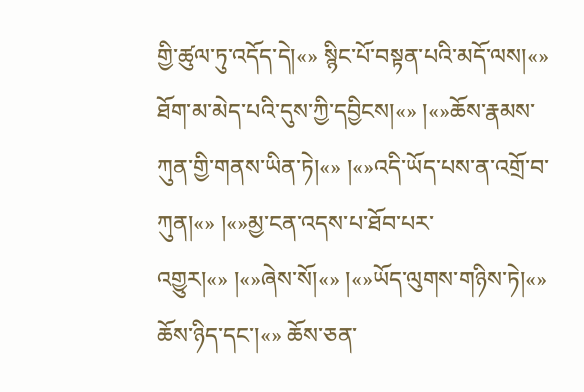གྱི་ཚུལ་ཏུ་འདོད་དེ།«» སྙིང་པོ་བསྟན་པའི་མདོ་ལས།«» ཐོག་མ་མེད་པའི་དུས་ཀྱི་དབྱིངས།«» །«»ཆོས་རྣམས་ཀུན་གྱི་གནས་ཡིན་ཏེ།«» །«»འདི་ཡོད་པས་ན་འགྲོ་བ་ ཀུན།«» །«»མྱ་ངན་འདས་པ་ཐོབ་པར་འགྱུར།«» །«»ཞེས་སོ།«» །«»ཡོད་ལུགས་གཉིས་ཏེ།«» ཆོས་ཉིད་དང་།«» ཆོས་ཅན་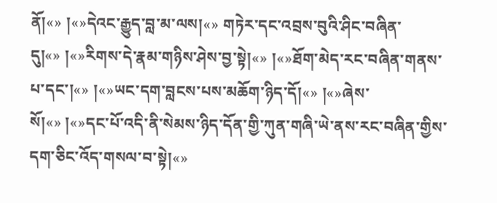ནོ།«» །«»དེའང་རྒྱུད་བླ་མ་ལས།«» གཏེར་དང་འབྲས་བུའི་ཤིང་བཞིན་དུ།«» །«»རིགས་དེ་རྣམ་གཉིས་ཤེས་བྱ་སྟེ།«» །«»ཐོག་མེད་རང་བཞིན་གནས་པ་དང་།«» །«»ཡང་དག་བླངས་པས་མཆོག་ཉིད་དོ།«» །«»ཞེས་སོ།«» །«»དང་པོ་འདི་ནི་སེམས་ཉིད་དོན་གྱི་ཀུན་གཞི་ཡེ་ནས་རང་བཞིན་གྱིས་དག་ཅིང་འོད་གསལ་བ་སྟེ།«»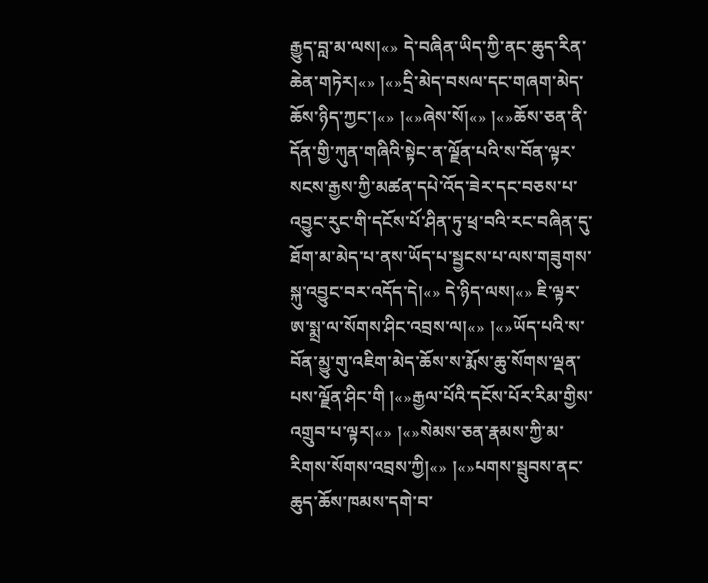རྒྱུད་བླ་མ་ལས།«» དེ་བཞིན་ཡིད་ཀྱི་ནང་ཆུད་རིན་ཆེན་གཏེར།«» །«»དྲི་མེད་བསལ་དང་གཞག་མེད་ཆོས་ཉིད་ཀྱང་།«» །«»ཞེས་སོ།«» །«»ཆོས་ཅན་ནི་དོན་གྱི་ཀུན་གཞིའི་སྟེང་ན་ལྗོན་པའི་ས་བོན་ལྟར་སངས་རྒྱས་ཀྱི་མཚན་དཔེ་འོད་ཟེར་དང་བཅས་པ་འབྱུང་རུང་གི་དངོས་པོ་ཤིན་ཏུ་ཕྲ་བའི་རང་བཞིན་དུ་ཐོག་མ་མེད་པ་ནས་ཡོད་པ་སྦྱངས་པ་ལས་གཟུགས་སྐུ་འབྱུང་བར་འདོད་དེ།«» དེ་ཉིད་ལས།«» ཇི་ལྟར་ཨ་སྨྲ་ལ་སོགས་ཤིང་འབྲས་ལ།«» །«»ཡོད་པའི་ས་བོན་མྱུ་གུ་འཇིག་མེད་ཆོས་ས་རྨོས་ཆུ་སོགས་ལྡན་པས་ལྗོན་ཤིང་གི །«»རྒྱལ་པོའི་དངོས་པོར་རིམ་གྱིས་འགྲུབ་པ་ལྟར།«» །«»སེམས་ཅན་རྣམས་ཀྱི་མ་རིགས་སོགས་འབྲས་ཀྱི།«» །«»པགས་སྦུབས་ནང་ཆུད་ཆོས་ཁམས་དགེ་བ་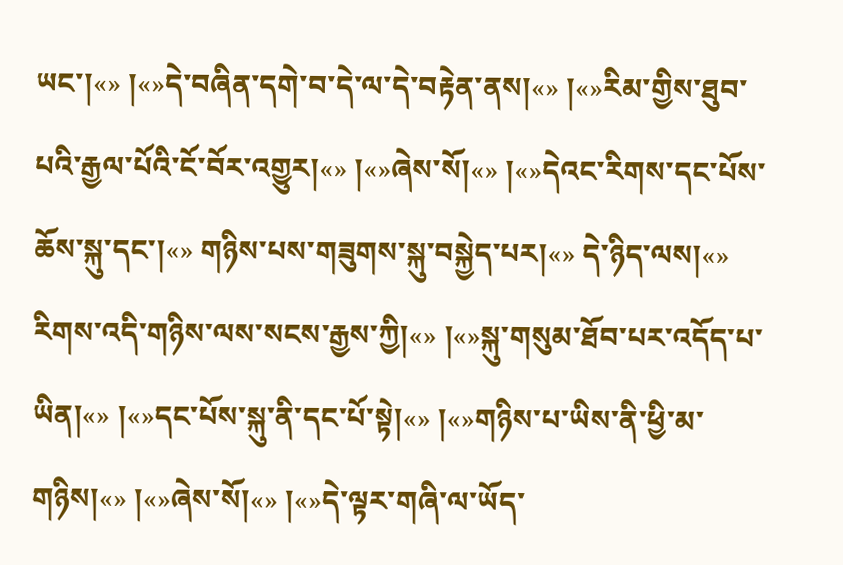ཡང་།«» །«»དེ་བཞིན་དགེ་བ་དེ་ལ་དེ་བརྟེན་ནས།«» །«»རིམ་གྱིས་ཐུབ་པའི་རྒྱལ་པོའི་ངོ་བོར་འགྱུར།«» །«»ཞེས་སོ།«» །«»དེའང་རིགས་དང་པོས་ཆོས་སྐུ་དང་།«» གཉིས་པས་གཟུགས་སྐུ་བསྐྱེད་པར།«» དེ་ཉིད་ལས།«» རིགས་འདི་གཉིས་ལས་སངས་རྒྱས་ཀྱི།«» །«»སྐུ་གསུམ་ཐོབ་པར་འདོད་པ་ཡིན།«» །«»དང་པོས་སྐུ་ནི་དང་པོ་སྟེ།«» །«»གཉིས་པ་ཡིས་ནི་ཕྱི་མ་གཉིས།«» །«»ཞེས་སོ།«» །«»དེ་ལྟར་གཞི་ལ་ཡོད་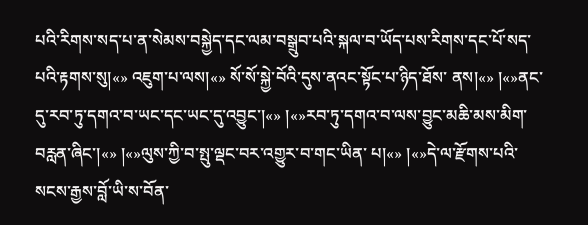པའི་རིགས་སད་པ་ན་སེམས་བསྐྱེད་དང་ལམ་བསྒྲུབ་པའི་སྐལ་བ་ཡོད་པས་རིགས་དང་པོ་སད་པའི་རྟགས་སུ།«» འཇུག་པ་ལས།«» སོ་སོ་སྐྱེ་བོའི་དུས་ནའང་སྟོང་པ་ཉིད་ཐོས་ ནས།«» །«»ནང་དུ་རབ་ཏུ་དགའ་བ་ཡང་དང་ཡང་དུ་འབྱུང་།«» །«»རབ་ཏུ་དགའ་བ་ལས་བྱུང་མཆི་མས་མིག་བརླན་ཞིང་།«» །«»ལུས་ཀྱི་བ་སྤུ་ལྡང་བར་འགྱུར་བ་གང་ཡིན་ པ།«» །«»དེ་ལ་རྫོགས་པའི་སངས་རྒྱས་བློ་ཡི་ས་བོན་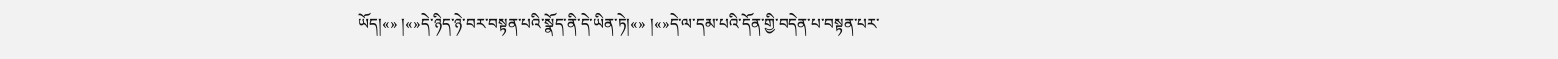ཡོད།«» །«»དེ་ཉིད་ཉེ་བར་བསྟན་པའི་སྣོད་ནི་དེ་ཡིན་ཏེ།«» །«»དེ་ལ་དམ་པའི་དོན་གྱི་བདེན་པ་བསྟན་པར་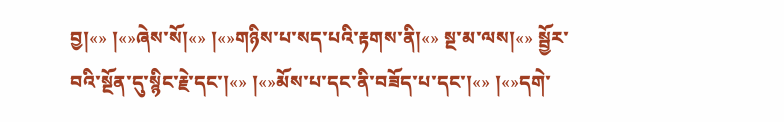བྱ།«» །«»ཞེས་སོ།«» །«»གཉིས་པ་སད་པའི་རྟགས་ནི།«» སྔ་མ་ལས།«» སྦྱོར་བའི་སྔོན་དུ་སྙིང་རྗེ་དང་།«» །«»མོས་པ་དང་ནི་བཟོད་པ་དང་།«» །«»དགེ་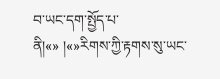བ་ཡང་དག་སྤྱོད་པ་ནི།«» །«»རིགས་ཀྱི་རྟགས་སུ་ཡང་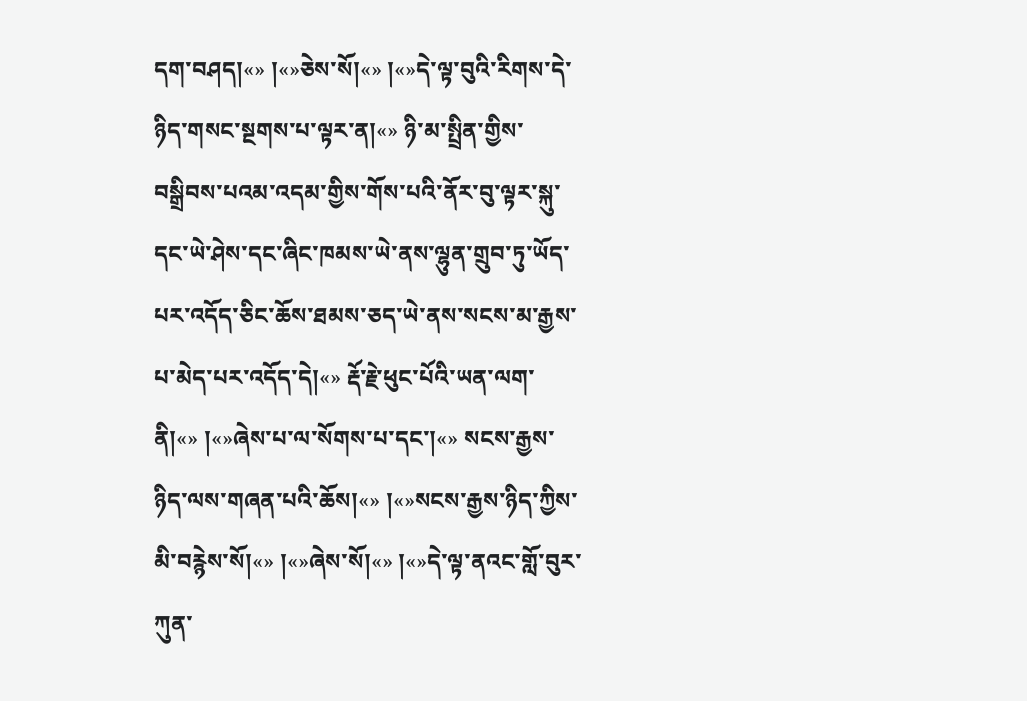དག་བཤད།«» །«»ཅེས་སོ།«» །«»དེ་ལྟ་བུའི་རིགས་དེ་ཉིད་གསང་སྔགས་པ་ལྟར་ན།«» ཉི་མ་སྤྲིན་གྱིས་བསྒྲིབས་པའམ་འདམ་གྱིས་གོས་པའི་ནོར་བུ་ལྟར་སྐུ་དང་ཡེ་ཤེས་དང་ཞིང་ཁམས་ཡེ་ནས་ལྷུན་གྲུབ་ཏུ་ཡོད་པར་འདོད་ཅིང་ཆོས་ཐམས་ཅད་ཡེ་ནས་སངས་མ་རྒྱས་པ་མེད་པར་འདོད་དེ།«» རྡོ་རྗེ་ཕུང་པོའི་ཡན་ལག་ནི།«» །«»ཞེས་པ་ལ་སོགས་པ་དང་།«» སངས་རྒྱས་ཉིད་ལས་གཞན་པའི་ཆོས།«» །«»སངས་རྒྱས་ཉིད་ཀྱིས་མི་བརྙེས་སོ།«» །«»ཞེས་སོ།«» །«»དེ་ལྟ་ནའང་གློ་བུར་ཀུན་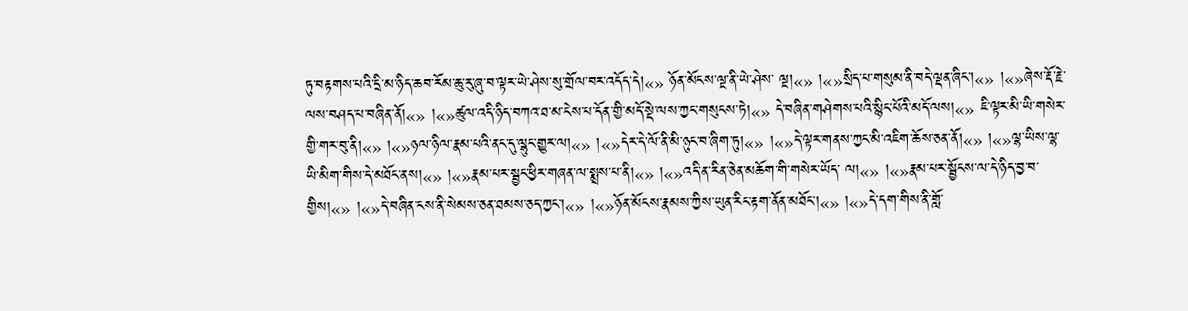ཏུ་བརྟགས་པའི་དྲི་མ་ཉིད་ཆབ་རོམ་ཆུ་རུ་ཞུ་བ་ལྟར་ཡེ་ཤེས་སུ་གྲོལ་བར་འདོད་དེ།«» ཉོན་མོངས་ལྔ་ནི་ཡེ་ཤེས་ ལྔ།«» །«»སྲིད་པ་གསུམ་ནི་བདེ་ལྡན་ཞིང་།«» །«»ཞེས་རྡོ་རྗེ་ལས་བཤད་པ་བཞིན་ནོ།«» །«»ཚུལ་འདི་ཉིད་བཀའ་ཐ་མ་ངེས་པ་དོན་གྱི་མདོ་སྡེ་ལས་ཀྱང་གསུངས་ཏེ།«» དེ་བཞིན་གཤེགས་པའི་སྙིང་པོའི་མདོ་ལས།«» ཇི་ལྟར་མི་ཡི་གསེར་གྱི་གར་བུ་ནི།«» །«»ཉལ་ཉིལ་རྣམ་པའི་ནང་དུ་ལྷུང་གྱུར་ལ།«» །«»དེར་དེ་ལོ་ནི་མི་ཉུང་བ་ཞིག་ཏུ།«» །«»དེ་ལྟར་གནས་ཀྱང་མི་འཇིག་ཆོས་ཅན་ནོ།«» །«»ལྷ་ཡིས་ལྷ་ཡི་མིག་གིས་དེ་མཐོང་ནས།«» །«»རྣམ་པར་སྦྱང་ཕྱིར་གཞན་ལ་སྨྲས་པ་ནི།«» །«»འདི་ན་རིན་ཅེན་མཆོག་གི་གསེར་ཡོད་ ལ།«» །«»རྣམ་པར་སྦྱོངས་ལ་དེ་ཉིད་བྱ་བ་གྱིས།«» །«»དེ་བཞིན་ངས་ནི་སེམས་ཅན་ཐམས་ཅད་ཀྱང་།«» །«»ཉོན་མོངས་རྣམས་ཀྱིས་ཡུན་རིང་རྟག་ནོན་མཐོང་།«» །«»དེ་དག་གིས་ནི་གློ་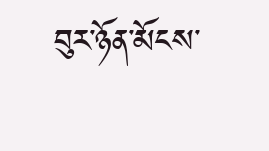བུར་ཉོན་མོངས་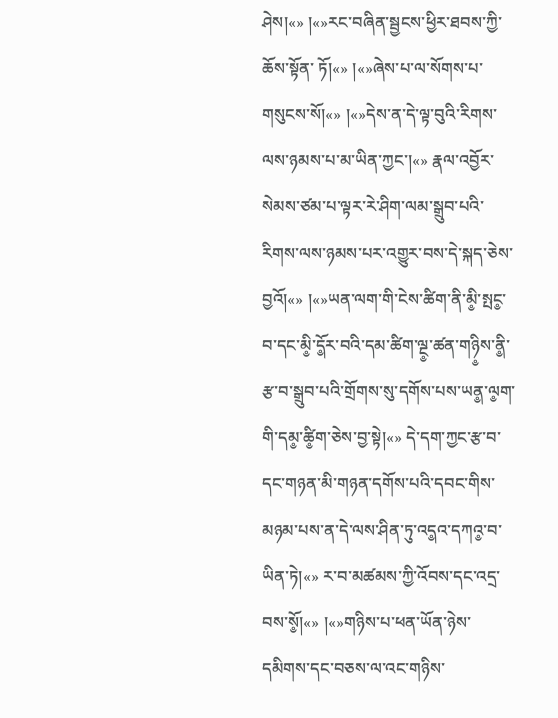ཤེས།«» །«»རང་བཞིན་སྦྱངས་ཕྱིར་ཐབས་ཀྱི་ཆོས་སྟོན་ ཏོ།«» །«»ཞེས་པ་ལ་སོགས་པ་གསུངས་སོ།«» །«»དེས་ན་དེ་ལྟ་བུའི་རིགས་ལས་ཉམས་པ་མ་ཡིན་ཀྱང་།«» རྣལ་འབྱོར་སེམས་ཙམ་པ་ལྟར་རེ་ཤིག་ལམ་སྒྲུབ་པའི་རིགས་ལས་ཉམས་པར་འགྱུར་བས་དེ་སྐད་ཅེས་བྱའོ།«» །«»ཡན་ལག་གི་ངེས་ཚིག་ནི་མི༵་སྤང༵་བ་དང་མི༵་དོ༵ར་བའི་དམ་ཚིག་ལྔ༵་ཚན་གཉི༵ས་ནི༵་རྩ་བ་སྒྲུབ་པའི་གྲོགས་སུ་དགོས་པས་ཡན༵་ལ༵ག་གི་དམ༵་ཚི༵ག་ཅེས་བྱ་སྟེ།«» དེ་དག་ཀྱང་རྩ་བ་དང་གཉན་མི་གཉན་དགོས་པའི་དབང་གིས་མཉམ་པས་ན་དེ་ལས་ཤིན་ཏུ་འད༵འ་དཀའ༵་བ་ཡིན་ཏེ།«» ར་བ་མཚམས་ཀྱི་འོབས་དང་འདྲ་བས་སོ༵།«» །«»གཉིས་པ་ཕན་ཡོན་ཉེས་དམིགས་དང་བཅས་ལ་འང་གཉིས་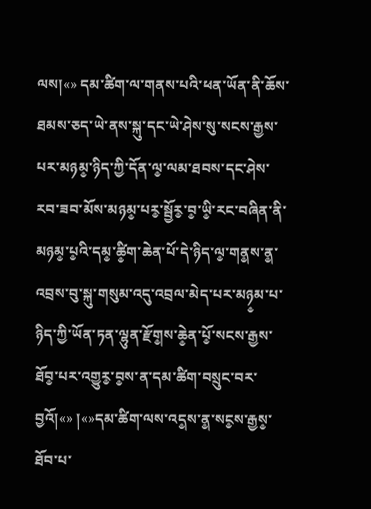ལས།«» དམ་ཚིག་ལ་གནས་པའི་ཕན་ཡོན་ནི་ཆོས་ཐམས་ཅད་ཡེ་ནས་སྐུ་དང་ཡེ་ཤེས་སུ་སངས་རྒྱས་པར་མཉམ༵་ཉིད་ཀྱི་དོན་ལ༵་ལམ་ཐབས་དང་ཤེས་རབ་ཟབ་མོས་མཉམ༵་པར༵་སྦྱོར༵་བ༵་ཡི༵་རང་བཞིན་ནི་མཉམ༵་པ༵འི་དམ༵་ཚི༵ག་ཆེན་པོ་དེ་ཉིད་ལ༵་གན༵ས་ན༵་འབྲས་བུ་སྐུ་གསུམ་འདུ་འབྲལ་མེད་པར་མཉ༵མ་པ་ཉིད་ཀྱི་ཡོན་ཏན་ལྷུན་རྫོག༵ས་ཆེ༵ན་པོ༵་སངས་རྒྱས་ཐོབ༵་པར་འགྱུར༵་བ༵ས་ན་དམ་ཚིག་བསྲུང་བར་ བྱའོ།«» །«»དམ་ཚིག་ལས་འད༵ས་ན༵་སང༵ས་རྒྱས༵་ཐོབ་པ་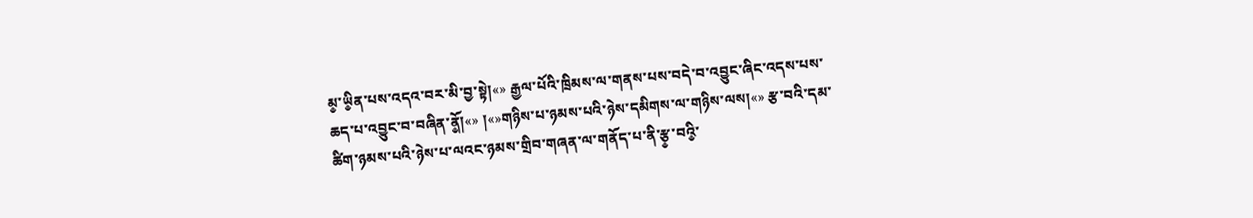མ༵་ཡི༵ན་པས་འདའ་བར་མི་བྱ་སྟེ།«» རྒྱལ་པོའི་ཁྲིམས་ལ་གནས་པས་བདེ་བ་འབྱུང་ཞིང་འདས་པས་ཆད་པ་འབྱུང་བ་བཞིན་ནོ༵།«» །«»གཉིས་པ་ཉམས་པའི་ཉེས་དམིགས་ལ་གཉིས་ལས།«» རྩ་བའི་དམ་ཚིག་ཉམས་པའི་ཉེས་པ་ལའང་ཉམས་གྲིབ་གཞན་ལ་གནོད་པ་ནི་རྩ༵་བའི༵་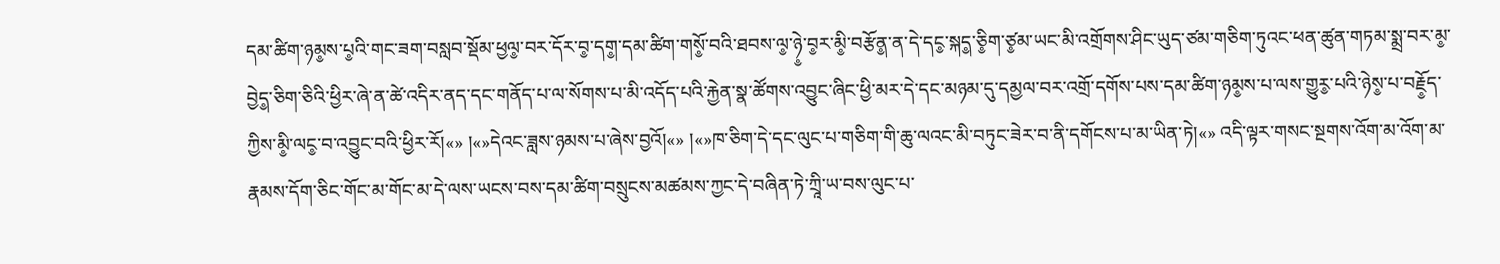དམ་ཚིག་ཉམ༵ས་པ༵འི་གང་ཟག་བསླབ་སྡོམ་ཕྱལ༵་བར་དོར་བ༵་དག༵་དམ་ཚིག་གསོ༵་བའི་ཐབས་ལ༵་ཉེ༵་བ༵ར་མི༵་བརྩོན༵་ན་དེ་དང༵་སྐད༵་ཅི༵ག་ཙ༵མ་ཡང་མི་འགྲོགས་ཤིང་ཡུད་ཙམ་གཅིག་ཏུའང་ཕན་ཚུན་གཏམ་སྨྲ་བར་མ༵་བྱེད༵་ཅིག་ཅིའི་ཕྱིར་ཞེ་ན་ཚེ་འདིར་ནད་དང་གནོད་པ་ལ་སོགས་པ་མི་འདོད་པའི་རྐྱེན་སྣ་ཚོགས་འབྱུང་ཞིང་ཕྱི་མར་དེ་དང་མཉམ་དུ་དམྱལ་བར་འགྲོ་དགོས་པས་དམ་ཚིག་ཉམ༵ས་པ་ལས་གྱུར༵་པའི་ཉེས༵་པ་བརྗོ༵ད་ཀྱིས་མི༵་ལང༵་བ་འབྱུང་བའི་ཕྱིར་རོ།«» །«»དེའང་ཟླས་ཉམས་པ་ཞེས་བྱའོ།«» །«»ཁ་ཅིག་དེ་དང་ལུང་པ་གཅིག་གི་ཆུ་ལའང་མི་བཏུང་ཟེར་བ་ནི་དགོངས་པ་མ་ཡིན་ཏེ།«» འདི་ལྟར་གསང་སྔགས་འོག་མ་འོག་མ་རྣམས་དོག་ཅིང་གོང་མ་གོང་མ་དེ་ལས་ཡངས་བས་དམ་ཚིག་བསྲུངས་མཚམས་ཀྱང་དེ་བཞིན་ཏེ་ཀྲཱི་ཡ་བས་ལུང་པ་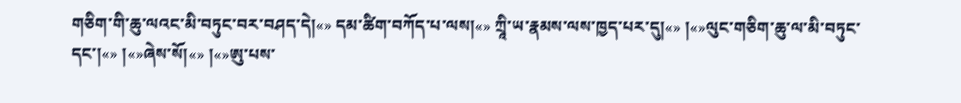གཅིག་གི་ཆུ་ལའང་མི་བཏུང་བར་བཤད་དེ།«» དམ་ཚིག་བཀོད་པ་ལས།«» ཀྲཱི་ཡ་རྣམས་ལས་ཁྱད་པར་དུ།«» །«»ལུང་གཅིག་ཆུ་ལ་མི་བཏུང་དང་།«» །«»ཞེས་སོ།«» །«»ཨུ་པས་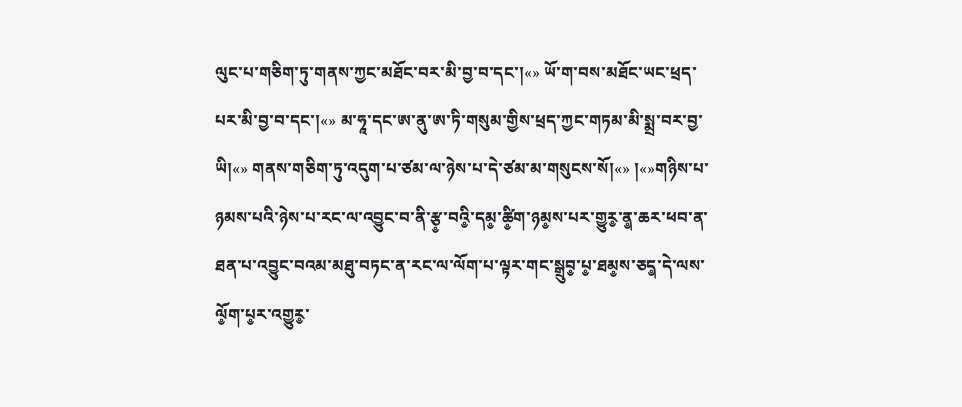ལུང་པ་གཅིག་ཏུ་གནས་ཀྱང་མཐོང་བར་མི་བྱ་བ་དང་།«» ཡོ་ག་བས་མཐོང་ཡང་ཕྲད་པར་མི་བྱ་བ་དང་།«» མ་ཧཱ་དང་ཨ་ནུ་ཨ་ཏི་གསུམ་གྱིས་ཕྲད་ཀྱང་གཏམ་མི་སྨྲ་བར་བྱ་ཡི།«» གནས་གཅིག་ཏུ་འདུག་པ་ཙམ་ལ་ཉེས་པ་དེ་ཙམ་མ་གསུངས་སོ།«» །«»གཉིས་པ་ཉམས་པའི་ཉེས་པ་རང་ལ་འབྱུང་བ་ནི་རྩ༵་བའི༵་དམ༵་ཚི༵ག་ཉམ༵ས་པར་གྱུར༵་ན༵་ཆར་ཕབ་ན་ཐན་པ་འབྱུང་བའམ་མཐུ་བཏང་ན་རང་ལ་ལོག་པ་ལྟར་གང་སྒྲུབ༵་པ༵་ཐམ༵ས་ཅད༵་དེ་ལས་ལོ༵ག་པ༵ར་འགྱུར༵་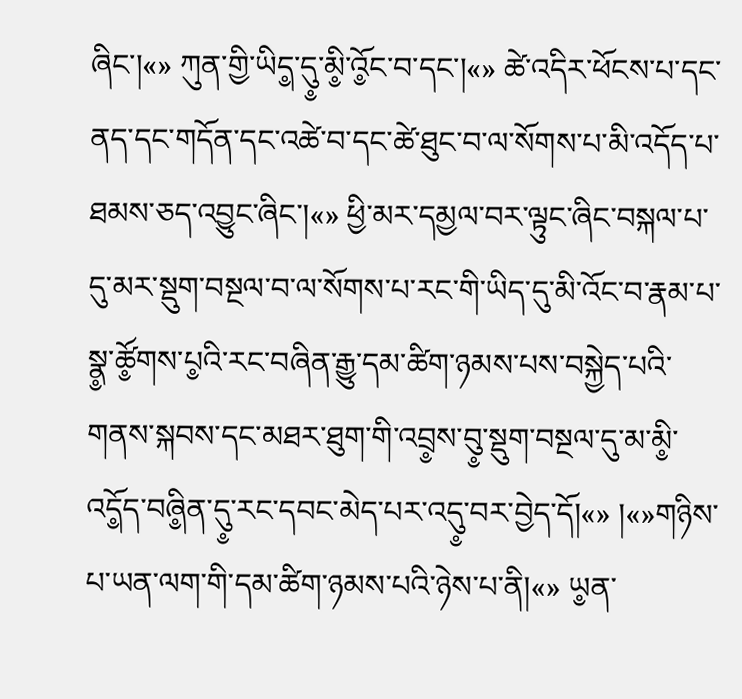ཞིང་།«» ཀུན་གྱི་ཡིད༵་དུ༵་མི༵་འོ༵ང་བ་དང་།«» ཚེ་འདིར་ཕོངས་པ་དང་ནད་དང་གདོན་དང་འཚེ་བ་དང་ཚེ་ཐུང་བ་ལ་སོགས་པ་མི་འདོད་པ་ཐམས་ཅད་འབྱུང་ཞིང་།«» ཕྱི་མར་དམྱལ་བར་ལྟུང་ཞིང་བསྐལ་པ་དུ་མར་སྡུག་བསྔལ་བ་ལ་སོགས་པ་རང་གི་ཡིད་དུ་མི་འོང་བ་རྣམ་པ་སྣ༵་ཚོ༵གས་པ༵འི་རང་བཞིན་རྒྱུ་དམ་ཚིག་ཉམས་པས་བསྐྱེད་པའི་གནས་སྐབས་དང་མཐར་ཐུག་གི་འབྲ༵ས་བུ༵་སྡུག་བསྔལ་དུ་མ་མི༵་འདོ༵ད་བཞི༵ན་དུ༵་རང་དབང་མེད་པར་འདུ༵་བར་བྱེད་དོ།«» །«»གཉིས་པ་ཡན་ལག་གི་དམ་ཚིག་ཉམས་པའི་ཉེས་པ་ནི།«» ཡ༵ན་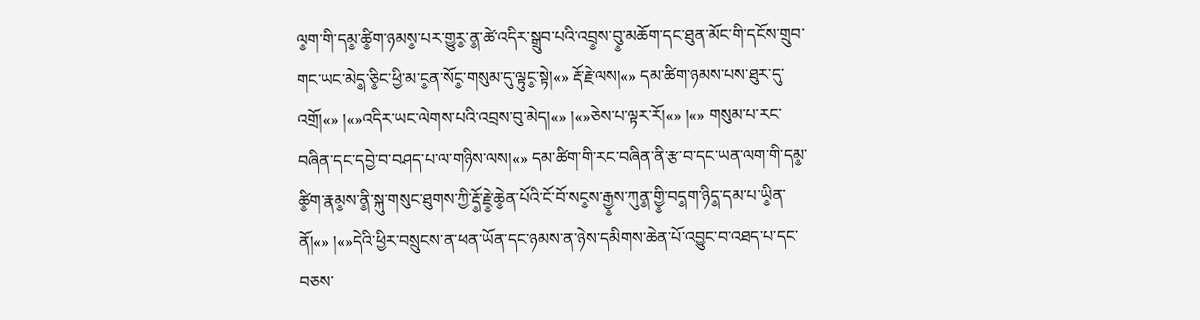ལ༵ག་གི་དམ༵་ཚི༵ག་ཉམས༵་པར་གྱུར༵་ན༵་ཚེ་འདིར་སྒྲུབ་པའི་འབྲ༵ས་བུ༵་མཆོག་དང་ཐུན་མོང་གི་དངོས་གྲུབ་གང་ཡང་མེད༵་ཅི༵ང་ཕྱི་མ་ང༵ན་སོང༵་གསུམ་དུ་ལྟུང༵་སྟེ།«» རྡོ་རྗེ་ལས།«» དམ་ཚིག་ཉམས་པས་ཐུར་དུ་འགྲོ།«» །«»འདིར་ཡང་ལེགས་པའི་འབྲས་བུ་མེད།«» །«»ཅེས་པ་ལྟར་རོ།«» །«» གསུམ་པ་རང་བཞིན་དང་དབྱེ་བ་བཤད་པ་ལ་གཉིས་ལས།«» དམ་ཚིག་གི་རང་བཞིན་ནི་རྩ་བ་དང་ཡན་ལག་གི་དམ༵་ཚི༵ག་རྣམ༵ས་ནི༵་སྐུ་གསུང་ཐུགས་ཀྱི་རྡོ༵་རྗེ༵་ཆེ༵ན་པོའི་ངོ་བོ་སང༵ས་རྒྱ༵ས་ཀུན༵་གྱི༵་བད༵ག་ཉིད༵་དམ་པ་ཡི༵ན་ནོ།«» །«»དེའི་ཕྱིར་བསྲུངས་ན་ཕན་ཡོན་དང་ཉམས་ན་ཉེས་དམིགས་ཆེན་པོ་འབྱུང་བ་འཐད་པ་དང་བཅས་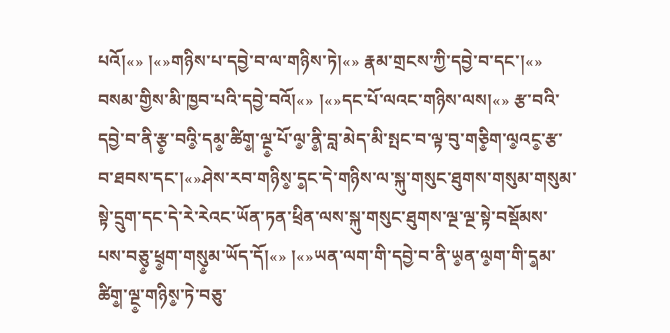པའོ།«» །«»གཉིས་པ་དབྱེ་བ་ལ་གཉིས་ཏེ།«» རྣམ་གྲངས་ཀྱི་དབྱེ་བ་དང་།«» བསམ་གྱིས་མི་ཁྱབ་པའི་དབྱེ་བའོ།«» །«»དང་པོ་ལའང་གཉིས་ལས།«» རྩ་བའི་དབྱེ་བ་ནི་རྩ༵་བའི༵་དམ༵་ཚིག༵་ལྔ༵་པོ་ལ༵་ནི༵་བླ་མེད་མི་སྤང་བ་ལྟ་བུ་གཅི༵ག་ལ༵འང༵་རྩ་བ་ཐབས་དང་།«»ཤེས་རབ་གཉིས༵་ད༵ང་དེ་གཉིས་ལ་སྐུ་གསུང་ཐུགས་གསུམ་གསུམ་སྟེ་དྲུག་དང་དེ་རེ་རེའང་ཡོན་ཏན་ཕྲིན་ལས་སྐུ་གསུང་ཐུགས་ལྔ་ལྔ་སྟེ་བསྡོམས་པས་བཅུ༵་ཕྲ༵ག་གསུ༵མ་ཡོད་དོ།«» །«»ཡན་ལག་གི་དབྱེ་བ་ནི་ཡ༵ན་ལ༵ག་གི་ད༵མ་ཚིག༵་ལྔ༵་གཉིས༵་ཏེ་བཅུ་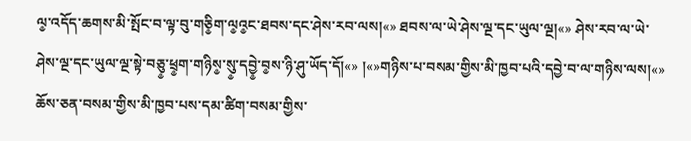ལ༵་འདོད་ཆགས་མི་སྤོང་བ་ལྟ་བུ་གཅི༵ག་ལ༵འ༵ང་ཐབས་དང་ཤེས་རབ་ལས།«» ཐབས་ལ་ཡེ་ཤེས་ལྔ་དང་ཡུལ་ལྔ།«» ཤེས་རབ་ལ་ཡེ་ཤེས་ལྔ་དང་ཡུལ་ལྔ་སྟེ་བཅུ༵་ཕྲ༵ག་གཉིས༵་སུ༵་དབྱེ༵་བ༵ས་ཉི་ཤུ་ཡོད་དོ།«» །«»གཉིས་པ་བསམ་གྱིས་མི་ཁྱབ་པའི་དབྱེ་བ་ལ་གཉིས་ལས།«» ཆོས་ཅན་བསམ་གྱིས་མི་ཁྱབ་པས་དམ་ཚིག་བསམ་གྱིས་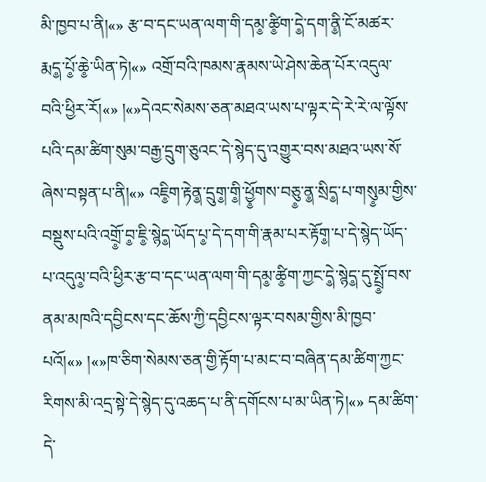མི་ཁྱབ་པ་ནི།«» རྩ་བ་དང་ཡན་ལག་གི་དམ༵་ཚི༵ག་དེ༵་དག་ནི༵་ངོ་མཚར་རྨད༵་པོ༵་ཆེ༵་ཡིན་ཏེ།«» འགྲོ་བའི་ཁམས་རྣམས་ཡེ་ཤེས་ཆེན་པོར་འདུལ་བའི་ཕྱིར་རོ།«» །«»དེའང་སེམས་ཅན་མཐའ་ཡས་པ་ལྟར་དེ་རེ་རེ་ལ་ལྟོས་པའི་དམ་ཚིག་སུམ་བརྒྱ་དྲུག་ཅུའང་དེ་སྙེད་དུ་འགྱུར་བས་མཐའ་ཡས་སོ་ཞེས་བསྟན་པ་ནི།«» འཇི༵ག་རྟེན༵་དྲུག༵་གི༵་ཕྱོ༵གས་བཅུ༵་ན༵་སྲིད༵་པ་གསུ༵མ་གྱིས་བསྡུས་པའི་འགྲོ༵་བ༵་ཇི༵་སྙེད༵་ཡོད་པ༵་དེ་དག་གི་རྣམ་པར་རྟོག༵་པ་དེ་སྙེད་ཡོད་པ་འདུལ༵་བའི་ཕྱིར་རྩ་བ་དང་ཡན་ལག་གི་དམ༵་ཚི༵ག་ཀྱང་དེ༵་སྙེད༵་དུ་སྤྲོ༵་བས་ནམ་མཁའི་དབྱིངས་དང་ཆོས་ཀྱི་དབྱིངས་ལྟར་བསམ་གྱིས་མི་ཁྱབ་པའོ།«» །«»ཁ་ཅིག་སེམས་ཅན་གྱི་རྟོག་པ་མང་བ་བཞིན་དམ་ཚིག་ཀྱང་རིགས་མི་འདྲ་སྟེ་དེ་སྙེད་དུ་འཆད་པ་ནི་དགོངས་པ་མ་ཡིན་ཏེ།«» དམ་ཚིག་དེ་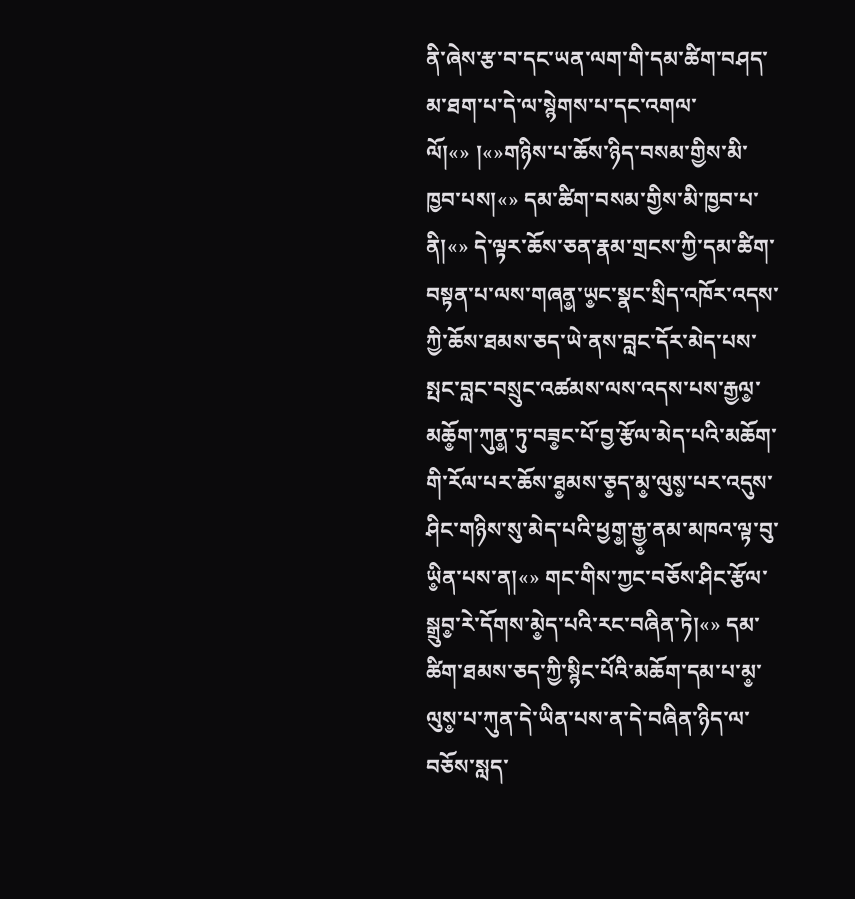ནི་ཞེས་རྩ་བ་དང་ཡན་ལག་གི་དམ་ཚིག་བཤད་མ་ཐག་པ་དེ་ལ་སྙེགས་པ་དང་འགལ་ལོ།«» །«»གཉིས་པ་ཆོས་ཉིད་བསམ་གྱིས་མི་ཁྱབ་པས།«» དམ་ཚིག་བསམ་གྱིས་མི་ཁྱབ་པ་ནི།«» དེ་ལྟར་ཆོས་ཅན་རྣམ་གྲངས་ཀྱི་དམ་ཚིག་བསྟན་པ་ལས་གཞན༵་ཡ༵ང་སྣང་སྲིད་འཁོར་འདས་ཀྱི་ཆོས་ཐམས་ཅད་ཡེ་ནས་བླང་དོར་མེད་པས་སྤང་བླང་བསྲུང་འཚམས་ལས་འདས་པས་རྒྱལ༵་མཆོ༵ག་ཀུན༵་ཏུ་བཟ༵ང་པོ་བྱ་རྩོལ་མེད་པའི་མཆོག་གི་རོལ་པར་ཆོས་ཐ༵མས་ཅ༵ད་མ༵་ལུས༵་པར་འདུས་ཤིང་གཉིས་སུ་མེད་པའི་ཕྱག༵་རྒྱ༵་ནམ་མཁའ་ལྟ་བུ་ཡི༵ན་པས་ན།«» གང་གིས་ཀྱང་བཅོས་ཤིང་རྩོལ་སྒྲུབ༵་རེ་དོགས་མེ༵ད་པའི་རང་བཞིན་ཏེ།«» དམ་ཚིག་ཐམས་ཅད་ཀྱི་སྙིང་པོའི་མཆོག་དམ་པ་མ༵་ལུས༵་པ་ཀུན་དེ་ཡིན་པས་ན་དེ་བཞིན་ཉིད་ལ་བཅོས་སླད་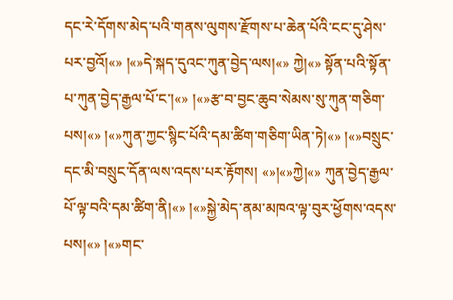དང་རེ་དོགས་མེད་པའི་གནས་ལུགས་རྫོགས་པ་ཆེན་པོའི་ངང་དུ་ཤེས་པར་བྱའོ།«» །«»དེ་སྐད་དུའང་ཀུན་བྱེད་ལས།«» ཀྱེ།«» སྟོན་པའི་སྟོན་པ་ཀུན་བྱེད་རྒྱལ་པོ་ང་།«» །«»རྩ་བ་བྱང་ཆུབ་སེམས་སུ་ཀུན་གཅིག་པས།«» །«»ཀུན་ཀྱང་སྙིང་པོའི་དམ་ཚིག་གཅིག་ཡིན་ཏེ།«» །«»བསྲུང་དང་མི་བསྲུང་དོན་ལས་འདས་པར་རྟོགས། «»།«»ཀྱེ།«» ཀུན་བྱེད་རྒྱལ་པོ་ལྟ་བའི་དམ་ཚིག་ནི།«» །«»སྐྱེ་མེད་ནམ་མཁའ་ལྟ་བུར་ཕྱོགས་འདས་པས།«» །«»གང་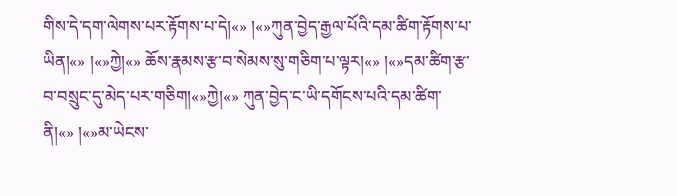གིས་དེ་དག་ལེགས་པར་རྟོགས་པ་དེ།«» །«»ཀུན་བྱེད་རྒྱལ་པོའི་དམ་ཚིག་རྟོགས་པ་ཡིན།«» །«»ཀྱེ།«» ཆོས་རྣམས་རྩ་བ་སེམས་སུ་གཅིག་པ་ལྟར།«» །«»དམ་ཚིག་རྩ་བ་བསྲུང་དུ་མེད་པར་གཅིག།«»ཀྱེ།«» ཀུན་བྱེད་ང་ཡི་དགོངས་པའི་དམ་ཚིག་ནི།«» །«»མ་ཡེངས་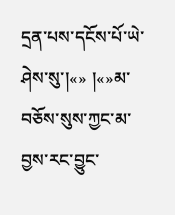དྲན་པས་དངོས་པོ་ཡེ་ཤེས་སུ་།«» །«»མ་བཅོས་སུས་ཀྱང་མ་བྱས་རང་བྱུང་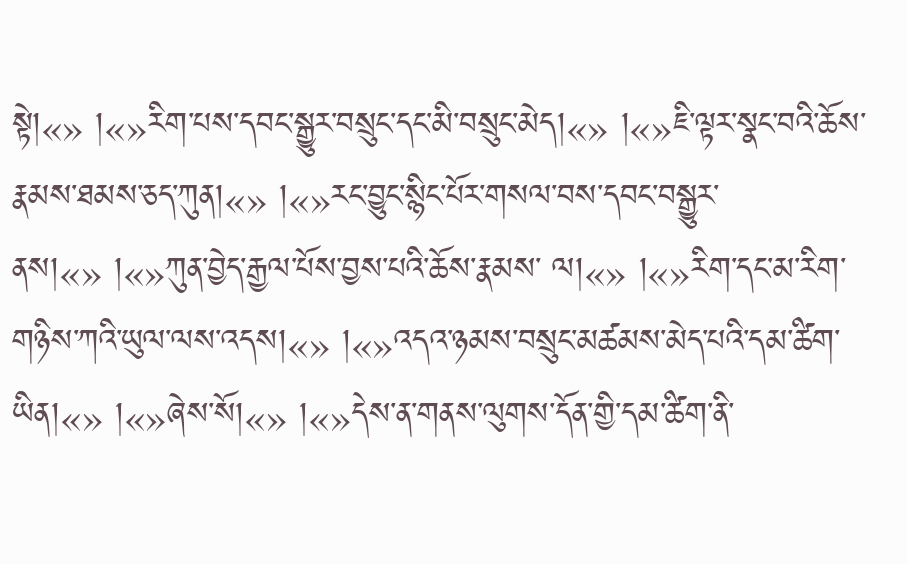སྟེ།«» །«»རིག་པས་དབང་སྒྱུར་བསྲུང་དང་མི་བསྲུང་མེད།«» །«»ཇི་ལྟར་སྣང་བའི་ཆོས་རྣམས་ཐམས་ཅད་ཀུན།«» །«»རང་བྱུང་སྙིང་པོར་གསལ་བས་དབང་བསྒྱུར་ནས།«» །«»ཀུན་བྱེད་རྒྱལ་པོས་བྱས་པའི་ཆོས་རྣམས་ ལ།«» །«»རིག་དང་མ་རིག་གཉིས་ཀའི་ཡུལ་ལས་འདས།«» །«»འདའ་ཉམས་བསྲུང་མཚམས་མེད་པའི་དམ་ཚིག་ཡིན།«» །«»ཞེས་སོ།«» །«»དེས་ན་གནས་ལུགས་དོན་གྱི་དམ་ཚིག་ནི་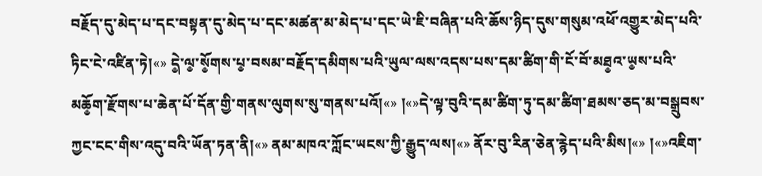བརྗོད་དུ་མེད་པ་དང་བསྟན་དུ་མེད་པ་དང་མཚན་མ་མེད་པ་དང་ཡེ་ཇི་བཞིན་པའི་ཆོས་ཉིད་དུས་གསུམ་འཕོ་འགྱུར་མེད་པའི་ཏིང་ངེ་འཛིན་ཏེ།«» དེ༵་ལ༵་སོ༵གས་པ༵་བསམ་བརྗོད་དམིགས་པའི་ཡུལ་ལས་འདས་པས་དམ་ཚིག་གི་ངོ་བོ་མཐ༵འ་ཡ༵ས་པའི་མཆོ༵ག་རྫོགས་པ་ཆེན་པོ་དོན་གྱི་གནས་ལུགས་སུ་གནས་པའོ།«» །«»དེ་ལྟ་བུའི་དམ་ཚིག་ཏུ་དམ་ཚིག་ཐམས་ཅད་མ་བསྒྲུབས་ཀྱང་ངང་གིས་འདུ་བའི་ཡོན་ཏན་ནི།«» ནམ་མཁའ་ཀློང་ཡངས་ཀྱི་རྒྱུད་ལས།«» ནོར་བུ་རིན་ཅེན་རྙེད་པའི་མིས།«» །«»འཇིག་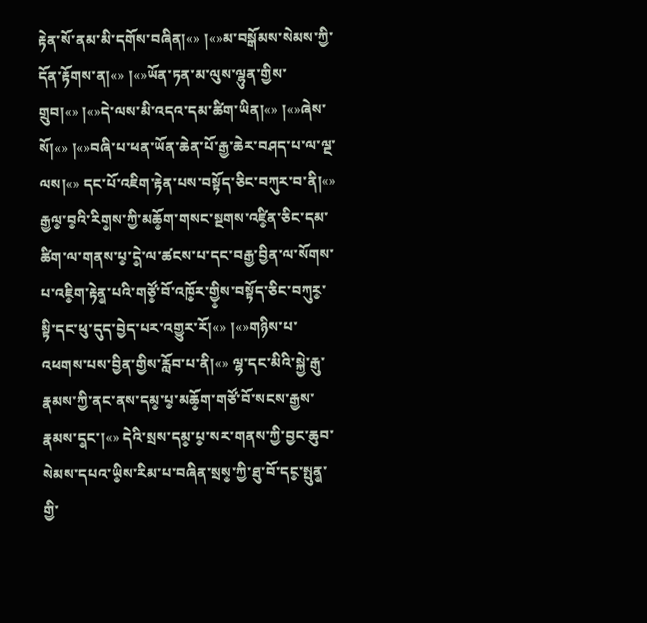རྟེན་སོ་ནམ་མི་དགོས་བཞིན།«» །«»མ་བསྒོམས་སེམས་ཀྱི་དོན་རྟོགས་ན།«» །«»ཡོན་ཏན་མ་ལུས་ལྷུན་གྱིས་གྲུབ།«» །«»དེ་ལས་མི་འདའ་དམ་ཚིག་ཡིན།«» །«»ཞེས་སོ།«» །«»བཞི་པ་ཕན་ཡོན་ཆེན་པོ་རྒྱ་ཆེར་བཤད་པ་ལ་ལྔ་ལས།«» དང་པོ་འཇིག་རྟེན་པས་བསྟོད་ཅིང་བཀུར་བ་ནི།«» རྒྱལ༵་བ༵འི་རིག༵ས་ཀྱི་མཆོ༵ག་གསང་སྔགས་འཛི༵ན་ཅིང་དམ་ཚིག་ལ་གནས་པ༵་དེ༵་ལ་ཚངས་པ་དང་བརྒྱ་བྱིན་ལ་སོགས་པ་འཇི༵ག་རྟེན༵་པའི་གཙོ༵་བོ་འཁོ༵ར་གྱི༵ས་བསྟོད་ཅིང་བཀུར༵་སྟི་དང་ཕུ་དུད་བྱེད་པར་འགྱུར་རོ།«» །«»གཉིས་པ་འཕགས་པས་བྱིན་གྱིས་རློབ་པ་ནི།«» ལྷ་དང་མིའི་སྐྱེ་རྒུ་རྣམས་ཀྱི་ནང་ནས་དམ༵་པ༵་མཆོ༵ག་གཙོ་བོ་སངས་རྒྱས་རྣམས་ད༵ང་།«» དེའི་སྲས་དམ༵་པ༵་སར་གནས་ཀྱི་བྱང་ཆུབ་སེམས་དཔའ་ཡི༵ས་རིམ་པ་བཞིན་སྲས༵་ཀྱི་ཐུ་བོ་དང༵་སྤུན༵་གྱི་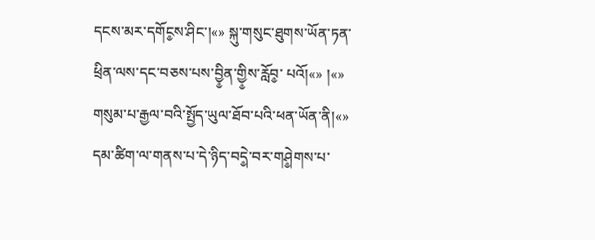དངས་མར་དགོང༵ས་ཤིང་།«» སྐུ་གསུང་ཐུགས་ཡོན་ཏན་ཕྲིན་ལས་དང་བཅས་པས་བྱི༵ན་གྱི༵ས་རློབ༵་ པའོ།«» །«» གསུམ་པ་རྒྱལ་བའི་སྤྱོད་ཡུལ་ཐོབ་པའི་ཕན་ཡོན་ནི།«» དམ་ཚིག་ལ་གནས་པ་དེ་ཉིད་བདེ༵་བར་གཤེ༵གས་པ་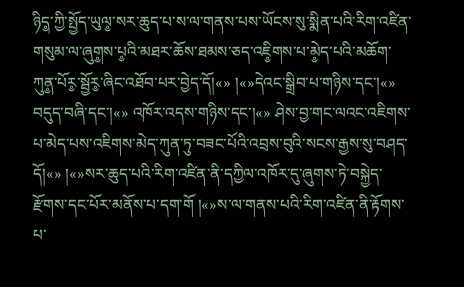ཉིད༵་ཀྱི་སྤྱོད་ཡུལ༵་སར་ཆུད་པ་ས་ལ་གནས་པས་ཡོངས་སུ་སྨིན་པའི་རིག་འཛིན་གསུམ་ལ་ཞུག༵ས་པ༵འི་མཐར་ཆོས་ཐམས་ཅད་འཇི༵གས་པ་མེ༵ད་པའི་མཆོག་ཀུན༵་པོར༵་སྦྱོར༵་ཞིང་འཐོབ་པར་བྱེད་དོ།«» །«»དེའང་སྒྲིབ་པ་གཉིས་དང་།«» བདུད་བཞི་དང་།«» འཁོར་འདས་གཉིས་དང་།«» ཤེས་བྱ་གང་ལའང་འཇིགས་པ་མེད་པས་འཇིགས་མེད་ཀུན་ཏུ་བཟང་པོའི་འབྲས་བུའི་སངས་རྒྱས་སུ་བཤད་དོ།«» །«»སར་ཆུད་པའི་རིག་འཛིན་ནི་དཀྱིལ་འཁོར་དུ་ཞུགས་ཏེ་བསྐྱེད་རྫོགས་དང་པོར་མནོས་པ་དག་གོ །«»ས་ལ་གནས་པའི་རིག་འཛིན་ནི་རྟོགས་པ་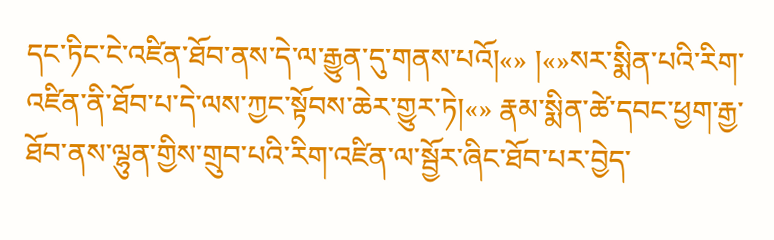དང་ཏིང་ངེ་འཛིན་ཐོབ་ནས་དེ་ལ་རྒྱུན་དུ་གནས་པའོ།«» །«»སར་སྨིན་པའི་རིག་འཛིན་ནི་ཐོབ་པ་དེ་ལས་ཀྱང་སྟོབས་ཆེར་གྱུར་ཏེ།«» རྣམ་སྨིན་ཚེ་དབང་ཕྱག་རྒྱ་ཐོབ་ནས་ལྷུན་གྱིས་གྲུབ་པའི་རིག་འཛིན་ལ་སྦྱོར་ཞིང་ཐོབ་པར་བྱེད་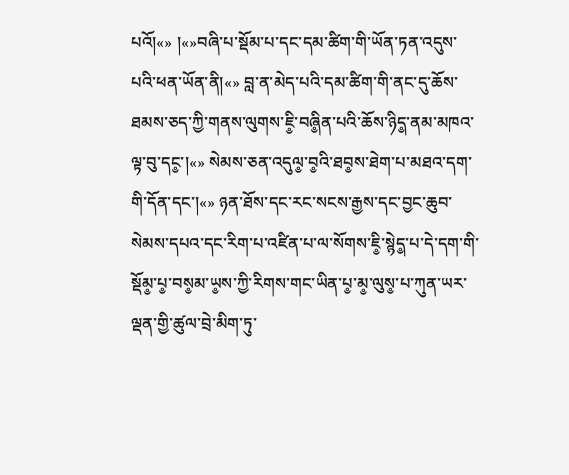པའོ།«» །«»བཞི་པ་སྡོམ་པ་དང་དམ་ཚིག་གི་ཡོན་ཏན་འདུས་པའི་ཕན་ཡོན་ནི།«» བླ་ན་མེད་པའི་དམ་ཚིག་གི་ནང་དུ་ཆོས་ཐམས་ཅད་ཀྱི་གནས་ལུགས་ཇི༵་བཞི༵ན་པའི་ཆོས་ཉིད༵་ནམ་མཁའ་ལྟ་བུ་དང༵་།«» སེམས་ཅན་འདུལ༵་བ༵འི་ཐབ༵ས་ཐེག་པ་མཐའ་དག་གི་དོན་དང་།«» ཉན་ཐོས་དང་རང་སངས་རྒྱས་དང་བྱང་ཆུབ་སེམས་དཔའ་དང་རིག་པ་འཛིན་པ་ལ་སོགས་ཇི༵་སྙེད༵་པ་དེ་དག་གི་སྡོམ༵་པ༵་བས༵མ་ཡ༵ས་ཀྱི་རིགས་གང་ཡིན་པ༵་མ༵་ལུས༵་པ་ཀུན་ཡར་ལྡན་གྱི་ཚུལ་བྲེ་མིག་ཏུ་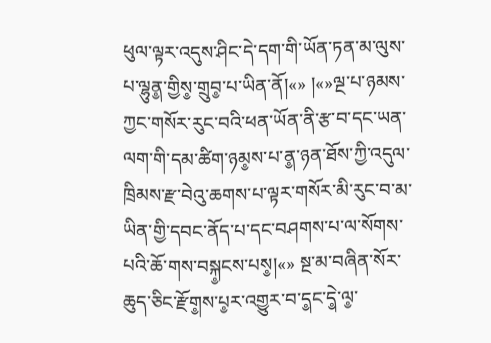ཕུལ་ལྟར་འདུས་ཤིང་དེ་དག་གི་ཡོན་ཏན་མ་ལུས་པ་ལྷུན༵་གྱིས༵་གྲུབ༵་པ་ཡིན་ནོ།«» །«»ལྔ་པ་ཉམས་ཀྱང་གསོར་རུང་བའི་ཕན་ཡོན་ནི་རྩ་བ་དང་ཡན་ལག་གི་དམ་ཚིག་ཉམ༵ས་པ་ན༵་ཉན་ཐོས་ཀྱི་འདུལ་ཁྲིམས་རྫ་བེའུ་ཆགས་པ་ལྟར་གསོར་མི་རུང་བ་མ་ཡིན་གྱི་དབང་ནོད་པ་དང་བཤགས་པ་ལ་སོགས་པའི་ཆོ་གས་བསྐ༵ངས་པས༵།«» སྔ་མ་བཞིན་སོར་ཆུད་ཅིང་རྫོག༵ས་པ༵ར་འགྱུར་བ་ད༵ང་དེ༵་ལ༵་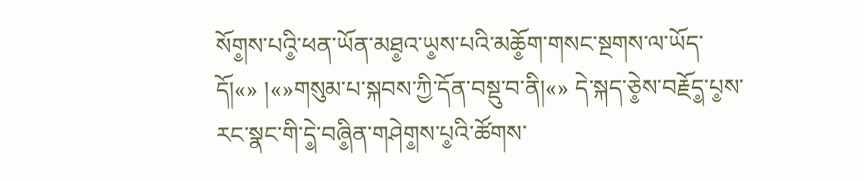སོག༵ས་པའི༵་ཕན་ཡོན་མཐ༵འ་ཡ༵ས་པའི་མཆོ༵ག་གསང་སྔགས་ལ་ཡོད་དོ།«» །«»གསུམ་པ་སྐབས་ཀྱི་དོན་བསྡུ་བ་ནི།«» དེ་སྐད་ཅེ༵ས་བརྗོད༵་པ༵ས་རང་སྣང་གི་དེ༵་བཞི༵ན་གཤེག༵ས་པ༵འི་ཚོགས་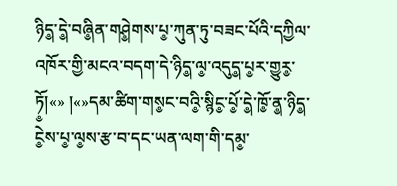ཉིད༵་དེ༵་བཞི༵ན་གཤེ༵གས་པ༵་ཀུན་ཏུ་བཟང་པོའི་དཀྱིལ་འཁོར་གྱི་མངའ་བདག་དེ་ཉིད༵་ལ༵་འདུད༵་པ༵ར་གྱུར༵་ཏོ༵།«» །«»དམ་ཚིག་གས༵ང་བའི༵་སྙིང༵་པོ༵་དེ༵་ཁོ༵་ན༵་ཉིད༵་ངེ༵ས་པ༵་ལ༵ས་རྩ་བ་དང་ཡན་ལག་གི་དམ༵་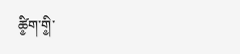ཚི༵ག་གི༵་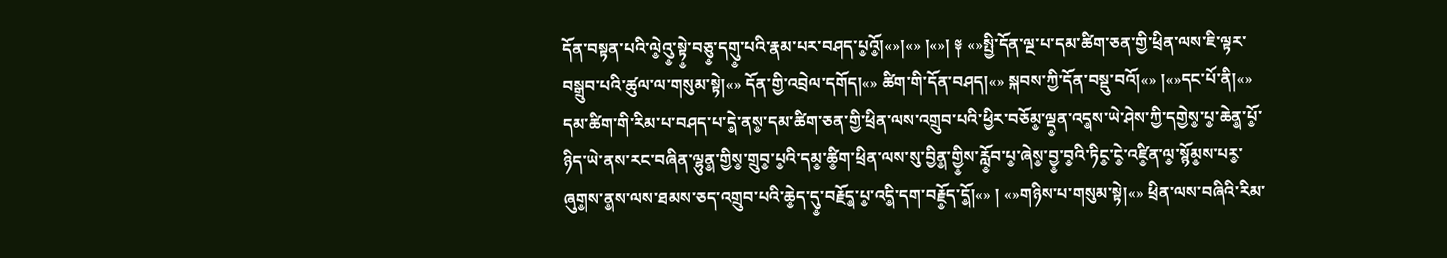དོན་བསྟན་པའི་ལེ༵འུ༵་སྟེ༵་བཅུ༵་དགུ༵་པའི་རྣམ་པར་བཤད་པ༵འོ༵།«»།«» །«»། ༈ «»སྤྱི་དོན་ལྔ་པ་དམ་ཚིག་ཅན་གྱི་ཕྲིན་ལས་ཇི་ལྟར་བསྒྲུབ་པའི་ཚུལ་ལ་གསུམ་སྟེ།«» དོན་གྱི་འབྲེལ་དགོད།«» ཚིག་གི་དོན་བཤད།«» སྐབས་ཀྱི་དོན་བསྡུ་བའོ།«» །«»དང་པོ་ནི།«» དམ་ཚིག་གི་རིམ་པ་བཤད་པ་དེ༵་ནས༵་དམ་ཚིག་ཅན་གྱི་ཕྲིན་ལས་འགྲུབ་པའི་ཕྱིར་བཅོམ༵་ལྡ༵ན་འད༵ས་ཡེ་ཤེས་ཀྱི་དགྱེས༵་པ༵་ཆེན༵་པོ༵་ཉིད་ཡེ་ནས་རང་བཞིན་ལྷུན༵་གྱིས༵་གྲུབ༵་པ༵འི་དམ༵་ཚི༵ག་ཕྲིན་ལས་སུ་བྱིན༵་གྱི༵ས་རློ༵བ་པ༵་ཞེས༵་བྱ༵་བ༵འི་ཏིང༵་ངེ༵་འཛི༵ན་ལ༵་སྙོམ༵ས་པར༵་ཞུག༵ས་ན༵ས་ལས་ཐམས་ཅད་འགྲུབ་པའི་ཆེ༵ད་དུ༵་བརྗོད༵་པ༵་འདི༵་དག་བརྗོ༵ད་དོ༵།«» ། «»གཉིས་པ་གསུམ་སྟེ།«» ཕྲིན་ལས་བཞིའི་རིམ་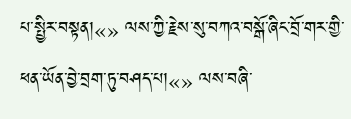པ་སྤྱིར་བསྟན།«» ལས་ཀྱི་རྗེས་སུ་བཀའ་བསྒོ་ཞིང་བྲོ་གར་གྱི་ཕན་ཡོན་བྱེ་བྲག་ཏུ་བཤད་པ།«» ལས་བཞི་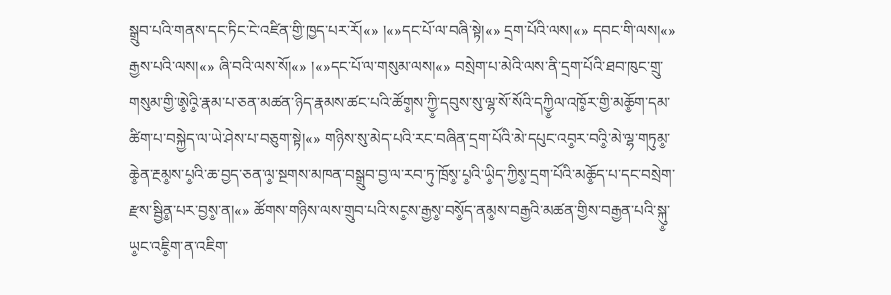སྒྲུབ་པའི་གནས་དང་ཏིང་ངེ་འཛིན་གྱི་ཁྱད་པར་རོ།«» །«»དང་པོ་ལ་བཞི་སྟེ།«» དྲག་པོའི་ལས།«» དབང་གི་ལས།«» རྒྱས་པའི་ལས།«» ཞི་བའི་ལས་སོ།«» །«»དང་པོ་ལ་གསུམ་ལས།«» བསྲེག་པ་མེའི་ལས་ནི་དྲག་པོའི་ཐབ་ཁུང་གྲུ་གསུམ་གྱི་ཨེ༵འི༵་རྣམ་པ་ཅན་མཚན་ཉིད་རྣམས་ཚང་པའི་ཚོག༵ས་ཀྱི༵་དབུས་སུ་ལྷ་སོ་སོའི་དཀྱི༵ལ་འཁོ༵ར་གྱི་མཆོ༵ག་དམ་ཚིག་པ་བསྐྱེད་ལ་ཡེ་ཤེས་པ་བཅུག་སྟེ།«» གཉིས་སུ་མེད་པའི་རང་བཞིན་དྲག་པོའི་མེ་དཔུང་འབ༵ར་བའི༵་མེ་ལྷ་གཏུམ༵་ཆེ༵ན་རྔམ༵ས་པ༵འི་ཆ་བྱད་ཅན་ལ༵་སྔགས་མཁན་བསྒྲུབ་བྱ་ལ་རབ་ཏུ་ཁྲོས༵་པ༵འི་ཡི༵ད་ཀྱིས༵་དྲག་པོའི་མཆོ༵ད་པ་དང་བསྲེག་རྫས་སྦྱིན༵་པར་བྱས༵་ན།«» ཚོགས་གཉིས་ལས་གྲུབ་པའི་སང༵ས་རྒྱས༵་བསོ༵ད་ནམ༵ས་བརྒྱའི་མཚན་གྱིས་བརྒྱན་པའི་སྐུ༵་ཡ༵ང་འཇི༵ག་ན་འཇིག་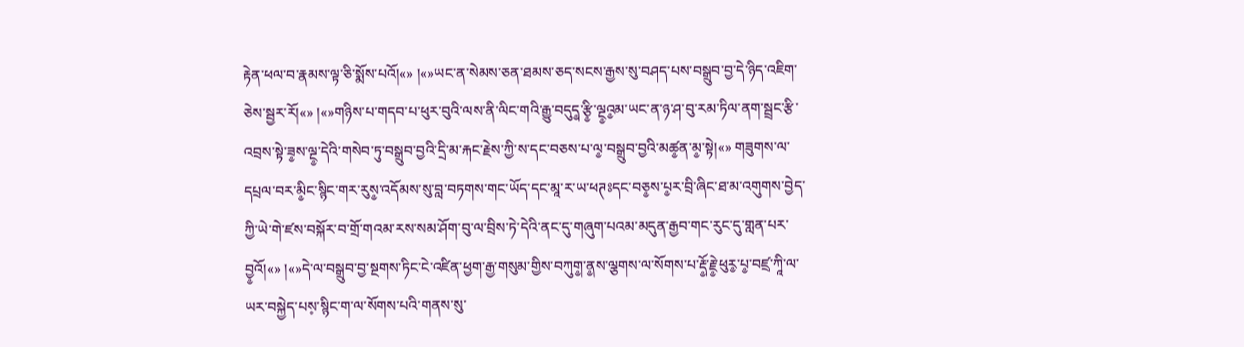རྟེན་ཕལ་བ་རྣམས་ལྟ་ཅི་སྨོས་པའོ།«» །«»ཡང་ན་སེམས་ཅན་ཐམས་ཅད་སངས་རྒྱས་སུ་བཤད་པས་བསྒྲུབ་བྱ་དེ་ཉིད་འཇིག་ཅེས་སྦྱར་རོ།«» །«»གཉིས་པ་གདབ་པ་ཕུར་བུའི་ལས་ནི་ལིང་གའི་རྒྱུ་བདུད༵་རྩི༵་ལྔ༵འ༵མ་ཡང་ན་ཉ་ཤ་བུ་རམ་ཏིལ་ནག་སྦྲང་རྩི་འབྲས་སྟེ་ཟ༵ས་ལྔ༵་དེའི་གསེབ་ཏུ་བསྒྲུབ་བྱའི་དྲི་མ་རྐང་རྗེས་ཀྱི་ས་དང་བཅས་པ་ལ༵་བསྒྲུབ་བྱའི་མཚ༵ན་མ༵་སྟེ།«» གཟུགས་ལ་དཔྲལ་བར་མི༵ང་སྙིང་གར་རུས༵་འདོམས་སུ་བླ་བཏགས་གང་ཡོད་དང་མཱ་ར་ཡ་ཕཊཿདང་བཅ༵ས་པ༵ར་བྲི་ཞིང་ཐ་མ་འགུགས་བྱེད་ཀྱི་ཡེ་གེ་ཛས་བསྐོར་བ་གྲོ་གའམ་རས་སམ་ཤོག་བུ་ལ་བྲིས་ཏེ་དེའི་ནང་དུ་གཞུག་པའམ་མདུན་རྒྱབ་གང་རུང་དུ་གླན་པར་བྱ༵འོ།«» །«»དེ་ལ་བསྒྲུབ་བྱ་སྔགས་ཏིང་ངེ་འཛིན་ཕྱག་རྒྱ་གསུམ་གྱིས་བཀུག༵་ན༵ས་ལྕགས་ལ་སོགས་པ་རྡོ༵་རྗེ༵་ཕུར༵་པ༵་བཛྲ་ཀཱི་ལ་ཡར་བསྐྱེད་པས༷་སྙིང་ག་ལ་སོགས་པའི་གནས་སུ་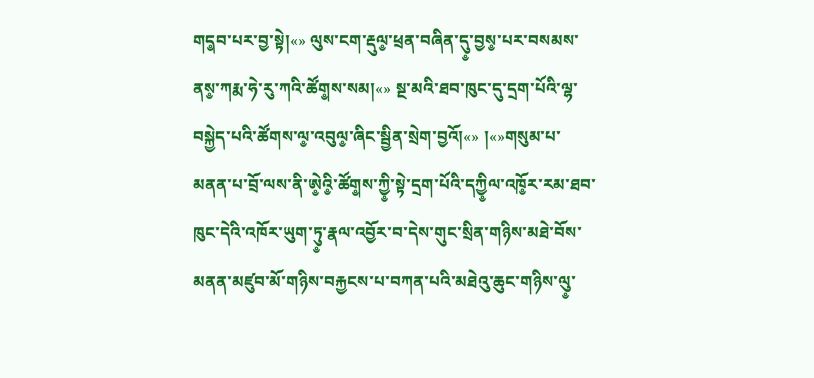གད༵བ་པར་བྱ་སྟེ།«» ལུས་ངག་རྡུལ༵་ཕྲན་བཞིན་དུ༵་བྱས༵་པར་བསམས་ནས༵་ཀརྨ་ཧེ་རུ་ཀའི་ཚོག༵ས་སམ།«» སྔ་མའི་ཐབ་ཁུང་དུ་དྲག་པོའི་ལྷ་བསྐྱེད་པའི་ཚོགས་ལ༵་འབུལ༵་ཞིང་སྦྱིན་སྲེག་བྱའོ།«» །«»གསུམ་པ་མནན་པ་བྲོ་ལས་ནི་ཨེ༵འི༵་ཚོག༵ས་ཀྱི༵་སྟེ་དྲག་པོའི་དཀྱི༵ལ་འཁོ༵ར་རམ་ཐབ་ཁུང་དེའི་འཁོར་ཡུག་ཏུ༵་རྣལ་འབྱོར་བ་དེས་གུང་སྲིན་གཉིས་མཐེ་བོས་མནན་མཛུབ་མོ་གཉིས་བརྐྱངས་པ་བཀན་པའི་མཐེའུ་ཆུང་གཉིས་ལུ༵་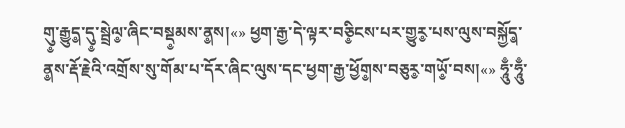གུ༵་རྒྱུད༵་དུ༵་སྦྲེལ༵་ཞིང་བསྡ༵མས་ན༵ས།«» ཕྱག་རྒྱ་དེ་ལྟར་བཅི༵ངས་པར་གྱུར༵་པས་ལུས་བསྐྱོད༵་ན༵ས་རྡོ་རྗེའི་འགྲོས་སུ་གོམ་པ་དོར་ཞིང་ལུས་དང་ཕྱག་རྒྱ་ཕྱོག༵ས་བཅུར༵་གཡོ༵་བས།«» ཧཱུྃ་ཧཱུྃ་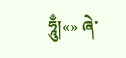ཧཱུྃ།«» ཞེ་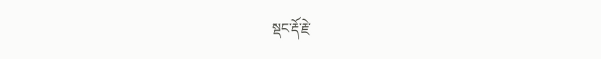སྡང་རྡོ་རྗེ་